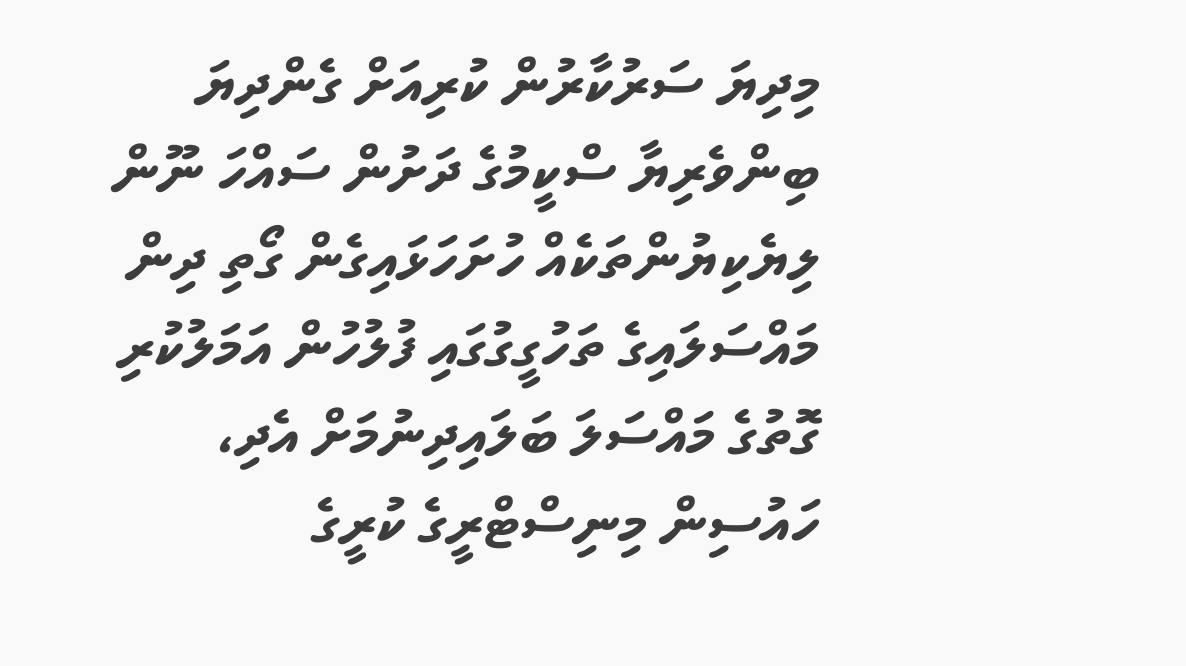މިދިޔަ ސަރުކާރުން ކުރިއަށް ގެންދިޔަ ބިންވެރިޔާ ސްކީމުގެ ދަށުން ސައްހަ ނޫން ލިޔެކިޔުންތަކެއް ހުށަހަޅައިގެން ގޯތި ދިން މައްސަލައިގެ ތަހުގީގުގައި ފުލުހުން އަމަލުކުރި ގޮތުގެ މައްސަލަ ބަލައިދިނުމަށް އެދި، ހައުސިން މިނިސްޓްރީގެ ކުރީގެ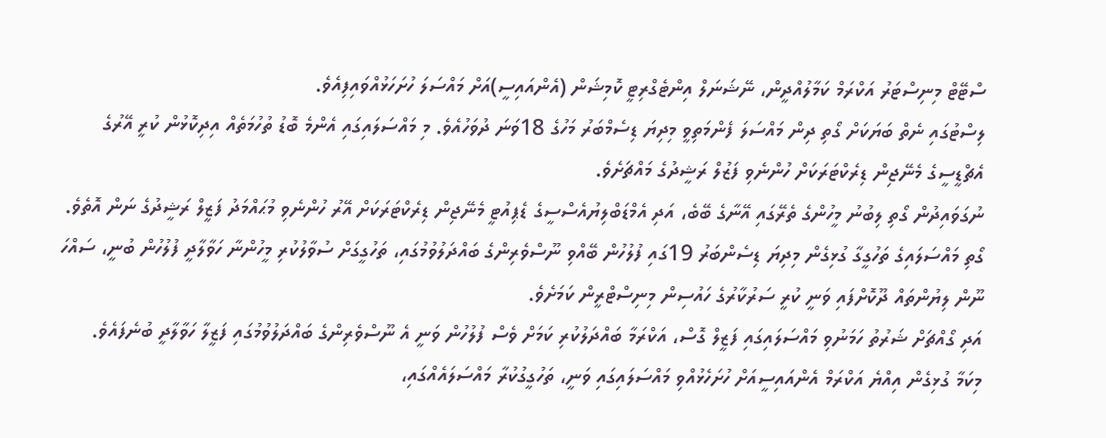ސްޓޭޓް މިނިސްޓަރު އަކްރަމް ކަމާލުއްދީން، ނޭޝަނަލް އިންޓެގްރިޓީ ކޮމިޝަން (އެންއައިސީ)އަށް މައްސަލަ ހުށަހަޅުއްވައިފިއެވެ.
ލިސްޓުގައި ނެތް ބަޔަކަށް ގޯތި ދިން މައްސަލަ ފެންމަތިވީ މިދިޔަ ޑިސެމްބަރު މަހުގެ 18ވަނަ ދުވަހުއެވެ. މި މައްސަލައިގައި އެންމެ ބޮޑު ތުހުމަތެއް އިދިކޮޅުން ކުރީ އޭރުގެ އެޗްޑީސީގެ މެނޭޖިން ޑިރެކްޓަރަކަށް ހުންނެވި ފަޒުލް ރަޝީދުގެ މައްޗަށެވެ.
ނުގަވައިދުން ގޯތި ލިބުނު މީހުންގެ ތެރޭގައި އޭނާގެ ބޭބެ، އަދި އެމްޑަބްލިޔުއެސްސީގެ ޑެޕިއުޓީ މެނޭޖިން ޑިރެކްޓަރަކަށް އޭރު ހުންނެވި މުޙައްމަދު ފަޒީލް ރަޝީދުގެ ނަން އޮތެވެ.
ގޯތި މައްސަލައިގެ ތަހުގީގާ ގުޅިގެން މިދިޔަ ޑިސެންބަރު 19ގައި ފުލުހުން ބޭއްވި ނޫސްވެރިންގެ ބައްދަލުވުމުގައި، ތަހުގީގަށް ސުވާލުކުރި މީހުންނާ ހަވާލާދީ ފުލުހުން ބުނީ، ސައްހަ ނޫން ލިޔުންތައް ދޫކޮށްފައި ވަނީ ކުރީ ސަރުކާރުގެ ހައުސިން މިނިސްޓްރީން ކަމަށެވެ.
އަދި ގޯއްޗަށް ޝަރުތު ހަމަނުވި މައްސަލައިގައި ފަޒީލް ގޮސް، އަކްރަމާ ބައްދަލުކުރި ކަމަށް ވެސް ފުލުހުން ވަނީ އެ ނޫސްވެރިންގެ ބައްދަލުވުމުގައި ފަޒީލާ ހަވާލާދީ ބުނެފައެވެ.
މިކަމާ ގުޅިގެން އިއްޔެ އަކްރަމް އެންއައިސީއަށް ހުށަހެޅުއްވި މައްސަލައިގައި ވަނީ، ތަހުގީގުކުރާ މައްސަލައެއްގައި،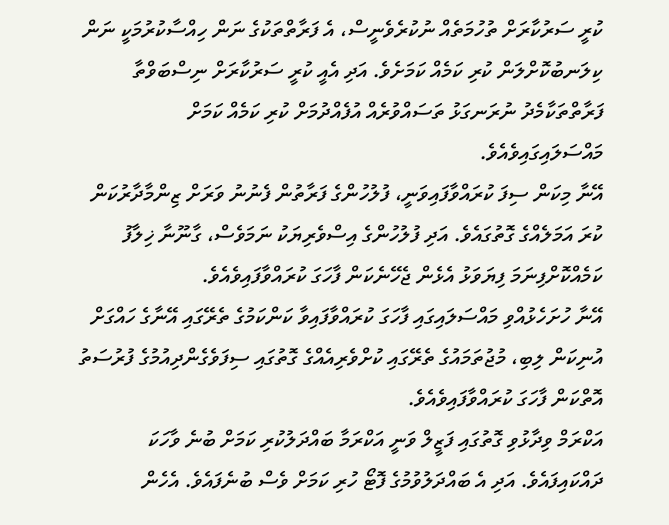ކުރީ ސަރުކާރަށް ތުހުމަތެއް ނުކުރެވެނީސް، އެ ފަރާތްތަކުގެ ނަން ހިއްސާކުރުމަކީ ނަން ކިލަނބުކޮށްލަން ކުރި ކަމެއް ކަމަށެވެ. އަދި އެއީ ކުރީ ސަރުކާރަށް ނިސްބަވްތާ ފަރާތްތަކާމެދު ނުރަނގަޅު ތަސައްވުރެއް އުފެއްދުމަށް ކުރި ކަމެއް ކަމަށް މައްސަލައިގައިވެއެވެ.
އޭނާ މިކަން ސިފަ ކުރައްވާފައިވަނީ، ފުލުހުންގެ ފަރާތުން ފެނުނު ވަރަށް ޒިންމާދާރުކަން ކުރަ އަމަލެއްގެ ގޮތުގައެވެ. އަދި ފުލުހުންގެ އިސްވެރިޔަކު ނަމަވެސް، ގާނޫނާ ޚިލާފު ކަމެއްކޮށްފިނަމަ ފިޔަވަޅު އެޅެން ޖެހޭނެކަން ފާހަގަ ކުރައްވާފައިވެއެވެ.
އޭނާ ހުށަހެޅުއްވި މައްސަލައިގައި ފާހަގަ ކުރައްވާފައިވާ ކަންކަމުގެ ތެރޭގައި އޭނާގެ ހައްގަށް އުނިކަން ލިބި، މުޖުތަމައުގެ ތެރޭގައި ކުށްވެރިއެއްގެ ގޮތުގައި ސިފަވެގެންދިއުމުގެ ފުރުސަތު އޮތްކަން ފާހަގަ ކުރައްވާފައިވެއެވެ.
އަކްރަމް ވިދާޅުވި ގޮތުގައި ފަޒީލް ވަނީ އަކްރަމާ ބައްދަލުކުރި ކަމަށް ބުނެ ވާހަކަ ދައްކައިފައެވެ. އަދި އެ ބައްދަލުވުމުގެ ފޮޓޯ ހުރި ކަމަށް ވެސް ބުނެފައެވެ. އެހެން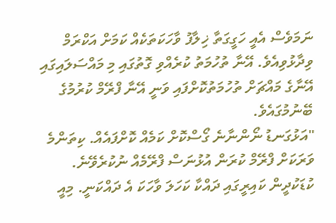ނަމަވެސް އެއީ ހަގީގަތާ ޚިލާފު ވާހަކަތަކެއް ކަމަށް އަކްރަމް ވިދާޅުވިއެވެ. އޭނާ ތުހުމަތު ކުރެއްވި ގޮތުގައި މި މައްސަލައިގައި އޭނާގެ މައްޗަށް ތުހުމަތުކޮށްފައި ވަނީ އޭނާ ފްރޭމް ކުރުމުގެ ބޭނުމުގައެވެ.
"އަޅުގަނޑު ނޯންނާނެ ގޯސްކޮށް ކަމެއް ކޮށްފައެއް. ކިތަންމެ ވަރަކަށް ފްރޭމް ކުރަން އުޅުނަސް ފްރޭމެއް ނުކުރެވޭނެ. ކުޑަކުދީން ކައިރީގައި ދައްކާ ކަހަލަ ވާހަކަ އެ ދައްކަނީ. މިއީ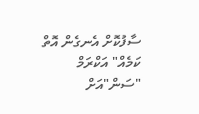ސާފުކޮށް އެނގެން އޮތް ކަމެއް" އަކްރަމް "ސަން"އަށް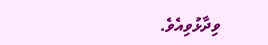ވިދާޅުވިއެވެ.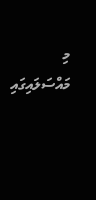މި މައްސަލައިގައި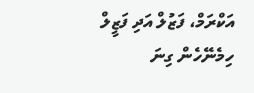އަކްރަމް، ފަޒުލް އަދި ފަޒީލް ހިމެނޭހެން ގިނަ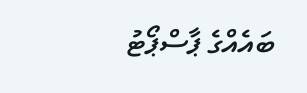ބައެއްގެ ޕާސްޕޯޓު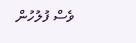ވެސް ފުލުހުން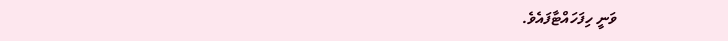ވަނީ ހިފަހައްޓާފައެވެ.